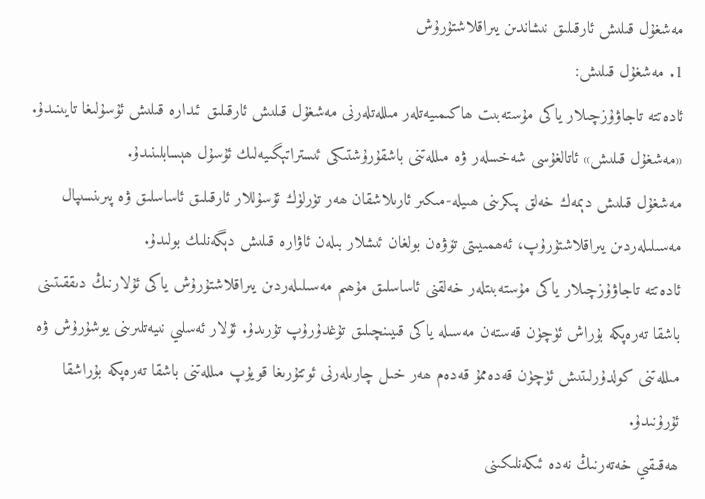مەشغۇل قىلىش ئارقىلىق نىشاندىن يىراقلاشتۇرۇش
1. مەشغۇل قىلىش:
ئادەتتە تاجاۋۇزچىلار ياكى مۇستەبىت ھاكىمىيەتلەر مىللەتلەرنى مەشغۇل قىلىش ئارقىلىق ئىدارە قىلىش ئۇسۇلىغا تايىنىدۇ. «مەشغۇل قىلىش» ئاتالغۇسى شەخسلەر ۋە مىللەتنى باشقۇرۇشتىكى ئىستراتېگىيەلىك ئۇسۇل ھېسابلىنىدۇ.
مەشغۇل قىلىش دېمەك خەلق پىكرىنى ھىيلە-مىكىر ئارىلاشقان ھەر تۈرلۈك ئۇسۇللار ئارقىلىق ئاساسلىق ۋە پىرىنسىپال مەسىلىلەردىن يىراقلاشتۇرۇپ، ئەھمىيىتى تۆۋەن بولغان ئىشلار بىلەن ئاۋارە قىلىش دېگەنلىك بولىدۇ.
ئادەتتە تاجاۋۇزچىلار ياكى مۇستەبىتلەر خەلقنى ئاساسلىق مۇھىم مەسىلىلەردىن يىراقلاشتۇرۇش ياكى ئۇلارنىڭ دىققىتىنى باشقا تەرەپكە بۇراش ئۈچۈن قەستەن مەسىلە ياكى قىيىنچىلىق تۇغدۇرۇپ تۇرىدۇ. ئۇلار ئەسلىي نىيەتلىرىنى يوشۇرۇش ۋە مىللەتنى كولدۇرلىتىش ئۈچۈن قەدەممۇ قەدەم ھەر خىل چارىلەرنى ئوتتۇرىغا قويۇپ مىللەتنى باشقا تەرەپكە بۇراشقا ئۇرۇنىدۇ.
ھەقىقىي خەتەرنىڭ نەدە ئىكەنلىكىنى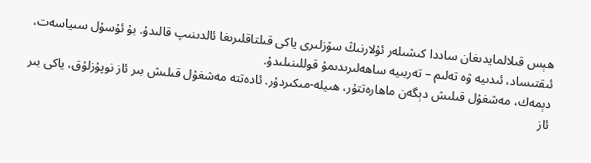ھېس قىلالمايدىغان ساددا كىشىلەر ئۇلارنىڭ سۆزلىرى ياكى قىلتاقلىرىغا ئالدىنىپ قالىدۇ. بۇ ئۇسۇل سىياسەت، ئىقتىساد، ئىدىيە ۋە تەلىم – تەربىيە ساھەلىرىدىمۇ قوللىنىلىدۇ.
دېمەك، مەشغۇل قىلىش دېگەن ماھارەتتۇر، ھىيلە-مىكىردۇر. ئادەتتە مەشغۇل قىلىش بىر ئاز نوپۇزلۇق، ياكى بىر ئاز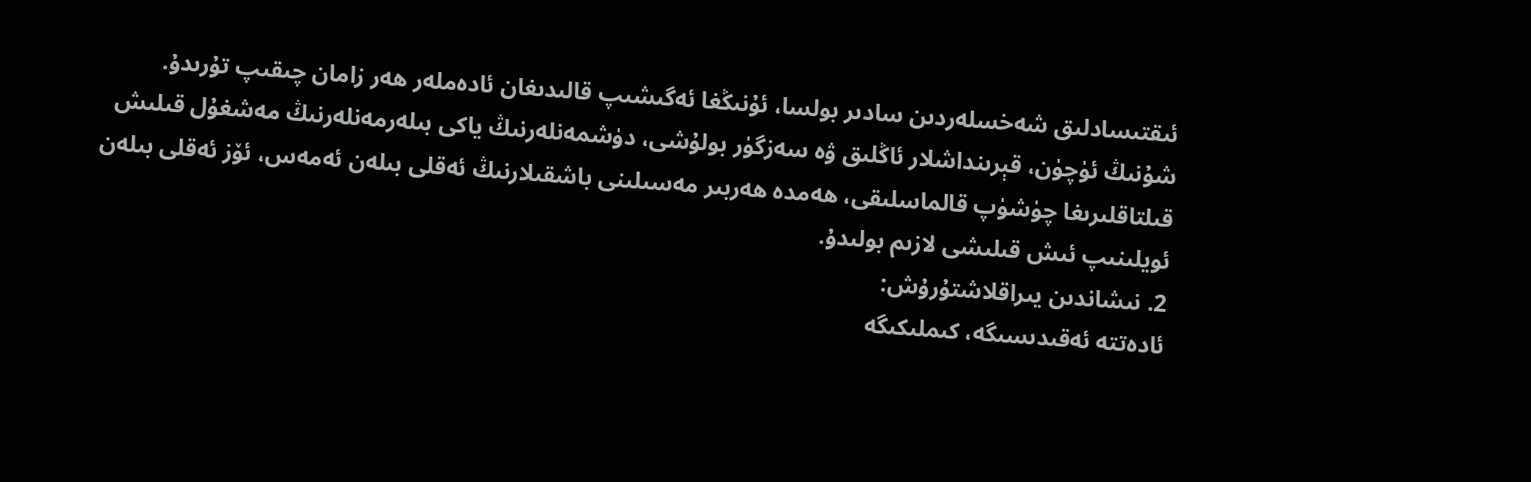ئىقتىسادلىق شەخسلەردىن سادىر بولسا، ئۇنىڭغا ئەگىشىپ قالىدىغان ئادەملەر ھەر زامان چىقىپ تۇرىدۇ.
شۇنىڭ ئۈچۈن، قېرىنداشلار ئاڭلىق ۋە سەزگۈر بولۇشى، دۈشمەنلەرنىڭ ياكى بىلەرمەنلەرنىڭ مەشغۇل قىلىش قىلتاقلىرىغا چۈشۈپ قالماسلىقى، ھەمدە ھەربىر مەسىلىنى باشقىلارنىڭ ئەقلى بىلەن ئەمەس، ئۆز ئەقلى بىلەن ئويلىنىپ ئىش قىلىشى لازىم بولىدۇ.
2. نىشاندىن يىراقلاشتۇرۇش:
ئادەتتە ئەقىدىسىگە، كىملىكىگە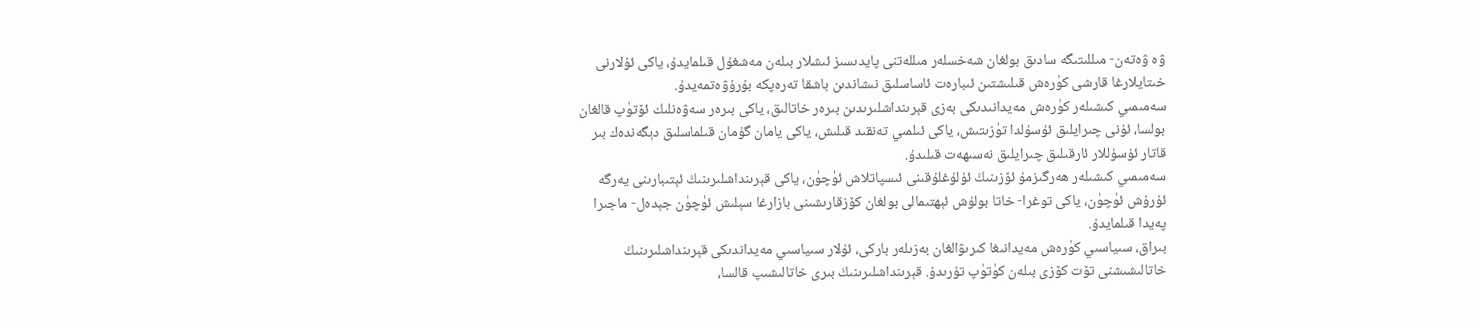ۋە ۋەتەن- مىللىتىگە سادىق بولغان شەخسلەر مىللەتنى پايدىسىز ئىشلار بىلەن مەشغۇل قىلمايدۇ، ياكى ئۇلارنى خىتايلارغا قارشى كۈرەش قىلىشتىن ئىبارەت ئاساسلىق نىشاندىن باشقا تەرەپكە بۇرۇۋەتمەيدۇ.
سەمىمىي كىشىلەر كۈرەش مەيدانىدىكى بەزى قېرىنداشلىرىدىن بىرەر خاتالىق، ياكى بىرەر سەۋەنلىك ئۆتۈپ قالغان بولسا، ئۇنى چىرايلىق ئۇسۇلدا تۈزىتىش، ياكى ئىلمىي تەنقىد قىلىش، ياكى يامان گۇمان قىلماسلىق دېگەندەك بىر قاتار ئۇسۇللار ئارقىلىق چىرايلىق نەسىھەت قىلىدۇ.
سەمىمىي كىشىلەر ھەرگىزمۇ ئۆزىنىڭ ئۇلۇغلۇقىنى ئىسپاتلاش ئۈچۈن، ياكى قېرىنداشلىرىنىڭ ئېتىبارىنى يەرگە ئۇرۇش ئۈچۈن، ياكى توغرا- خاتا بولۇش ئېھتىمالى بولغان كۆزقارىشىنى بازارغا سېلىش ئۈچۈن جېدەل- ماجىرا پەيدا قىلمايدۇ.
بىراق، سىياسىي كۈرەش مەيدانىغا كىرىۋالغان بەزىلەر باركى، ئۇلار سىياسىي مەيداندىكى قېرىنداشلىرىنىڭ خاتالىشىشنى تۆت كۆزى بىلەن كۈتۈپ تۇرىدۇ. قېرىنداشلىرىنىڭ بىرى خاتالىشىپ قالسا،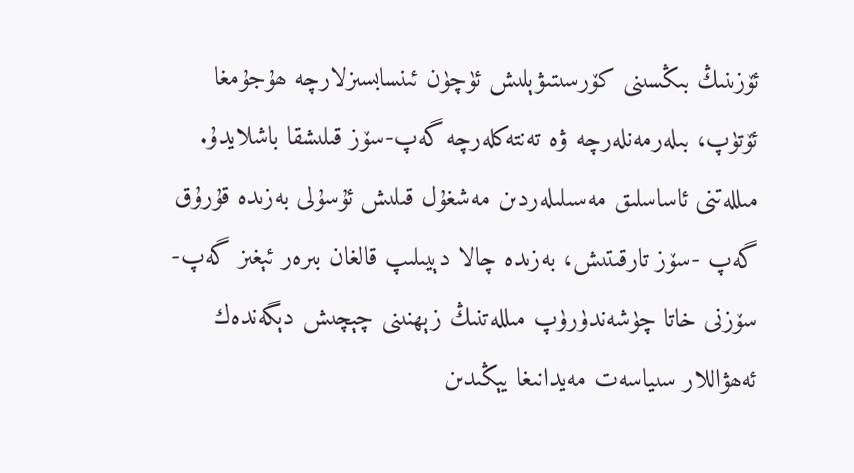ئۆزىنىڭ بىڭسىنى كۆرسىتىۋېلىش ئۈچۈن ئىنسابسىزلارچە ھۇجۇمغا ئۆتۈپ، بىلەرمەنلەرچە ۋە تەنتەكلەرچە گەپ-سۆز قىلىشقا باشلايدۇ.
مىللەتنى ئاساسلىق مەسىلىلەردىن مەشغۇل قىلىش ئۇسۇلى بەزىدە قۇرۇق گەپ -سۆز تارقىتىش، بەزىدە چالا دېيىلىپ قالغان بىرەر ئېغىز گەپ- سۆزنى خاتا چۈشەندۈرۈپ مىللەتنىڭ زېھنىنى چېچىش دېگەندەك ئەھۋاللار سىياسەت مەيدانىغا يېڭىدىن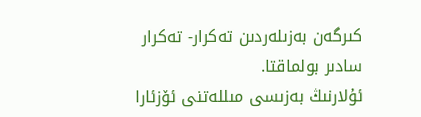كىرگەن بەزىلەردىن تەكرار- تەكرار سادىر بولماقتا.
ئۇلارنىڭ بەزىسى مىللەتنى ئۆزئارا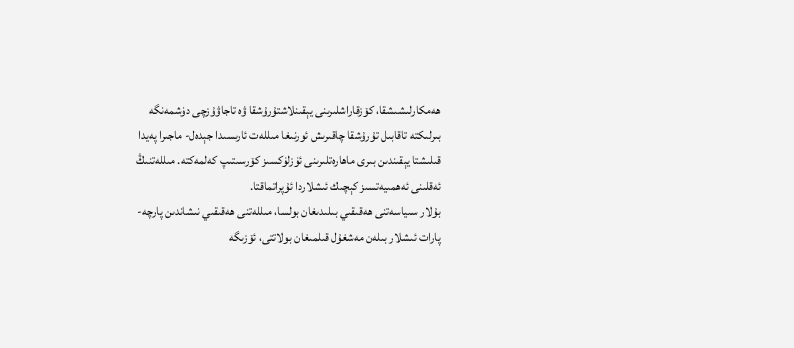ھەمكارلىشىشقا، كۆزقاراشلىرىنى يېقىنلاشتۇرۇشقا ۋە تاجاۋۇزچى دۈشمەنگە بىرلىكتە تاقابىل تۇرۇشقا چاقىرىش ئورنىغا مىللەت ئارىسىدا جېدەل- ماجىرا پەيدا قىلىشتا يېقىندىن بىرى ماھارەتلىرىنى ئۈزلۈكسىز كۆرسىتىپ كەلمەكتە. مىللەتنىڭ ئەقلىنى ئەھمىيەتسىز كېچىك ئىشلاردا ئۇپراتماقتا.
بۇلار سىياسەتنى ھەقىقىي بىلىدىغان بولسا، مىللەتنى ھەقىقىي نىشاندىن پارچە- پارات ئىشلار بىلەن مەشغۇل قىلمىغان بولاتتى، ئۆزىگە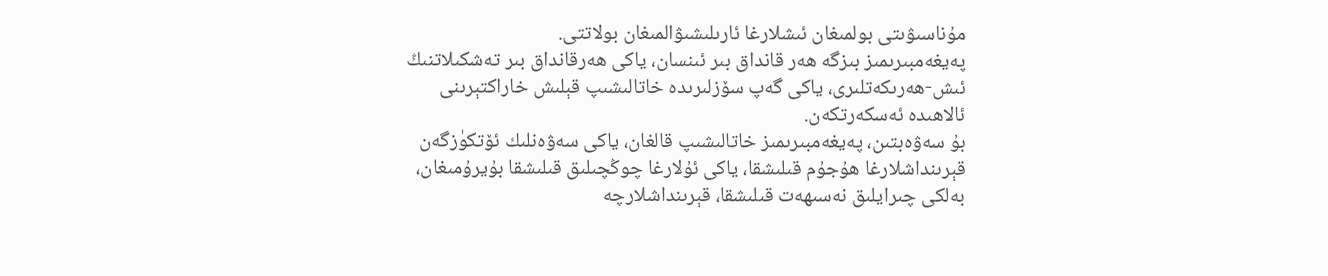مۇناسىۋىتى بولمىغان ئىشلارغا ئارىلىشىۋالمىغان بولاتتى.
پەيغەمبىرىمىز بىزگە ھەر قانداق بىر ئىنسان، ياكى ھەرقانداق بىر تەشكىلاتنىڭ ئىش-ھەرىكەتلىرى، ياكى گەپ سۆزلىرىدە خاتالىشىپ قېلىش خاراكتېرىنى ئالاھىدە ئەسكەرتكەن.
بۇ سەۋەبتىن، پەيغەمبىرىمىز خاتالىشىپ قالغان، ياكى سەۋەنلىك ئۆتكۈزگەن قېرىنداشلارغا ھۇجۇم قىلىشقا، ياكى ئۇلارغا چوڭچىلىق قىلىشقا بۇيرۇمىغان، بەلكى چىرايلىق نەسىھەت قىلىشقا، قېرىنداشلارچە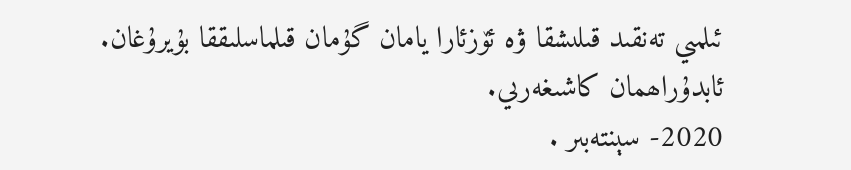ئىلمىي تەنقىد قىلىشقا ۋە ئۆزئارا يامان گۇمان قىلماسلىققا بۇيرۇغان.
ئابدۇراھمان كاشىغەرىي.
2020- سېنتەبىر .